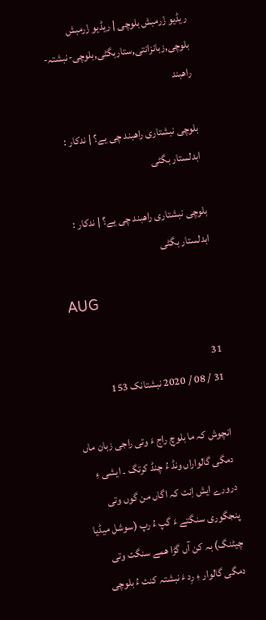ریڈیو زْرمبش بلوچی | ریڈیو زْرمبش بلوچی,زبانزانتی,ستاربگٹی,بلوچی-نبشتہ-راھبند

بلوچی نبشتاری راھبند چی یے؟ | ندکار : ابدلستار بگٹی

بلوچی نبشتاری راھبند چی یے؟ | ندکار : ابدلستار بگٹی

AUG

31
31 / 08 / 2020 نبشتانک 153

انچوش کہ ما بلوچ راج ءَ وتی راجی زبان ماں دمگی گالواراں ونڈ ءُ چنڈ کرتگ ۔ ایشی ءِ درورے ایش اِنت کہ اگاں من گوں وتی پنجگوری سنگتے ءَ گپ ءُ رپ (سوشل میڈیا چیٹنگ) بہ کن آں گڑا ھمے سنگت وتی دمگی گالوار ءِ رِد ءَ نبشتہ کنت ءُ بلوچی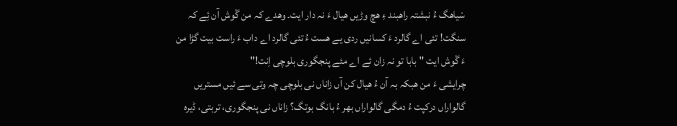سْیاھگ ءُ نبشتہ راھبند ءِ ھچ وڑیں ھیال ءَ نہ دار ایت۔ وھدے کہ من گْوش آن ئِے کہ سنگت! تئی اے گالرد ءَ کسانیں ردی یے ھست ءُ تئی گالرد اے داب ءَ راست بیت گڑا من ءَ گْوش ایت "بابا تو نہ زان ئے اے مئے پنجگوری بلوچی اِنت!"
چرایشی ءَ من ھبکہ بہ آن ءُ ھیال کن آں زاناں نی بلوچی چہ وتی سے ئیں مستریں گالواراں درکپت ءُ دمگی گالواراں بھر ءُ بانگ بوتگ؟ زاناں نی پنجگوری، تربتی، ڈیرہ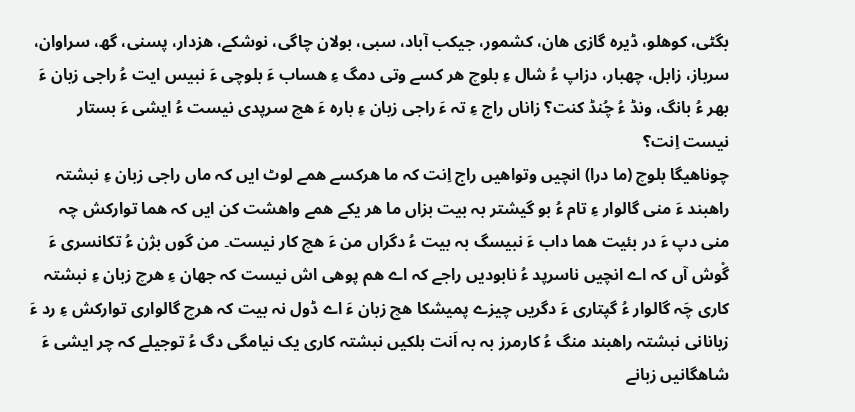بگٹی، کوھلو، ڈیرہ گازی ھان، کشمور، جیکب آباد، سبی، بولان چاگی، نوشکے، ھزدار، پسنی، گھ، سراوان، سرباز، زابل، چھبار، دزاپ ءُ شال ءِ بلوچ ھر کسے وتی دمگ ءِ ھساب ءَ بلوچی ءَ نبیس ایت ءُ راجی زبان ءَ بھر ءُ بانگ، ونڈ ءُ چُنڈ کنت؟ زاناں راج ءِ تہ ءَ راجی زبان ءِ بارہ ءَ ھچ سرپدی نیست ءُ ایشی ءَ بستار نیست اِنت؟
چوناھیگا بلوچ (ما درا) انچیں وتواھیں راج اِنت کہ ما ھرکسے ھمے لوٹ ایں کہ ماں راجی زبان ءِ نبشتہ راھبند ءَ منی گالوار ءِ تام ءُ بو گیشتر بہ بیت بزاں ما ھر یکے ھمے واھشت کن ایں کہ ھما توارکش چہ منی دپ ءَ در بئیت ھما داب ءَ نبیسگ بہ بیت ءُ دگراں من ءَ ھچ کار نیست۔ من گوں بژن ءُ تکانسری ءَ گْوش آں کہ اے انچیں ناسرپد ءُ نابودیں راجے کہ اے ھم پوھی اش نیست کہ جھان ءِ ھرچ زبان ءِ نبشتہ کاری چَہ گالوار ءُ گپتاری ءَ دگریں چیزے پمیشکا ھچ زبان ءَ اے ڈول نہ بیت کہ ھرچ گالواری توارکش ءِ رد ءَ زبانانی نبشتہ راھبند منگ ءُ کارمرز بہ بہ اَنت بلکیں نبشتہ کاری یک نیامگی دگ ءُ توجیلے کہ چر ایشی ءَ شاھگانیں زبانے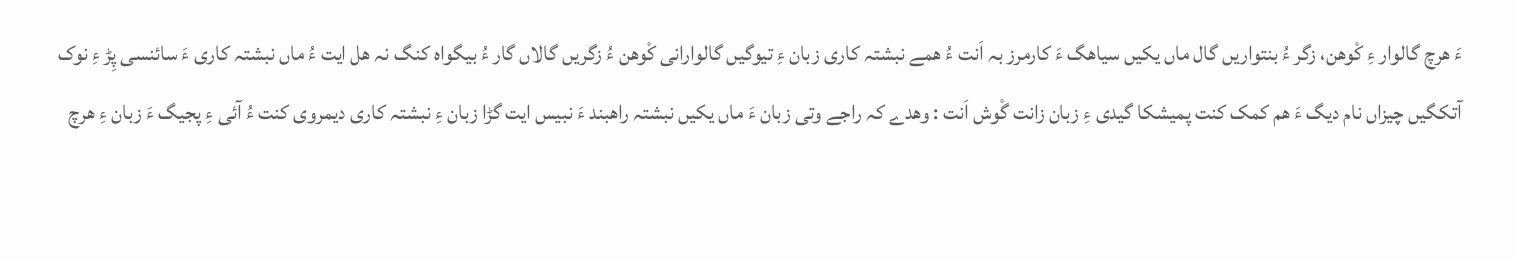ءَ ھرچ گالوار ءِ کْوھن، زگر ءُ بنتواریں گال ماں یکیں سیاھگ ءَ کارمرز بہ اَنت ءُ ھمے نبشتہ کاری زبان ءِ تیوگیں گالوارانی کْوھن ءُ زگریں گالاں گار ءُ بیگواہ کنگ نہ ھل ایت ءُ ماں نبشتہ کاری ءَ سائنسی پِڑ ءِ نوک آتکگیں چیزاں نام دیگ ءَ ھم کمک کنت پمیشکا گیدی ءِ زبان زانت گْوش اَنت : وھدے کہ راجے وتی زبان ءَ ماں یکیں نبشتہ راھبند ءَ نبیس ایت گڑا زبان ءِ نبشتہ کاری دیمروی کنت ءُ آئی ءِ پجیگ ءَ زبان ءِ ھرچ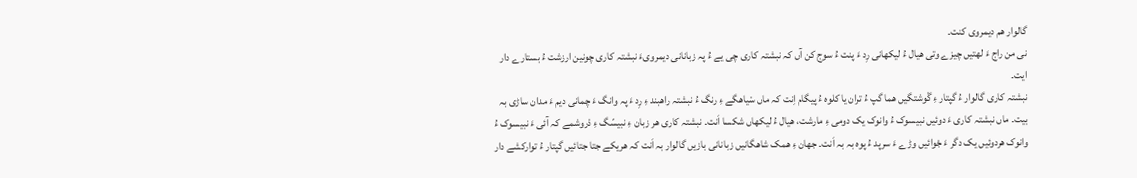گالوار ھم دیمروی کنت۔
نی من راج ءَ لھتیں چیزے وتی ھیال ءُ لیکھانی رِد ءَ پنت ءُ سوج کن آں کہ نبشتہ کاری چی یے ءُ پہ زبانانی دیمرویءَ نبشتہ کاری چونین ارزشت ءُ بستارے دار ایت۔
نبشتہ کاری گالوار ءُ گپتار ءِ گْوشتگیں ھما گپ ءُ تران یا کلوہ ءُ پیگام اِنت کہ ماں سْیاھگے ءِ رنگ ءُ نبشتہ راھبند ءِ رِد ءَ پہ وانگ ءَ چمانی دیم ءَ مدان ساڑی بہ بیت۔ ماں نبشتہ کاری ءَ دوئیں نبیسوک ءُ وانوک یک دومی ءِ مارشت، ھیال ءُ لیکھاں شکسا اَنت۔ نبشتہ کاری ھر زبان ءِ نبیسّگ ءِ دْروشمے کہ آئی ءَ نبیسوک ءُ وانوک ھردوئیں یک دگر ءَ جْوائیں وڑے ءَ سرپد ءُ پوہ بہ بہ اَنت۔ جھان ءِ ھمک شاھگانیں زبانانی بازیں گالوار بہ اَنت کہ ھریکے جتا جتائیں گپتار ءُ توارکشے دار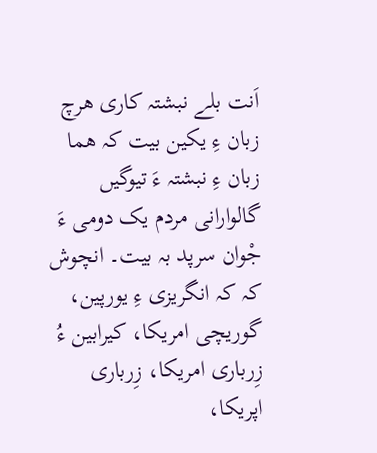اَنت بلے نبشتہ کاری ھرچ زبان ءِ یکین بیت کہ ھما زبان ءِ نبشتہ ءَ تیوگیں گالوارانی مردم یک دومی ءَ جْوان سرپد بہ بیت۔ انچوش کہ کہ انگریزی ءِ یورپین، گوریچی امریکا، کیرابین ءُ زِرباری امریکا، زِرباری اپریکا،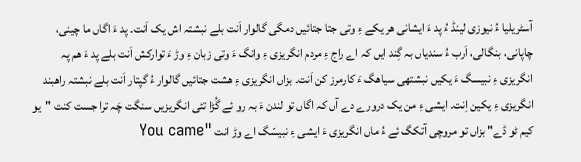آسٹریلیا ءُ نیوزی لینڈ ءُ پد ءَ ایشانی ھر یکے ءِ وتی جتا جتائیں دمگی گالوار اَنت بلے نبشتہ اش یک اَنت۔ پد ءَ اگاں ما چینی، چاپانی، بنگالی، اَرب ءُ سندیاں بہ گِند ایں کہ اے راج ءِ مردم انگریزی ءِ وانگ ءَ وتی زبان ءِ وڑ ءَ توارکش اَنت بلے پد ءَ ھم پہ انگریزی ءِ نبیسگ ءَ یکیں نبشتھی سیاھگ ءَ کارمرز کن اَنت۔ بزاں انگریزی ءِ ھشت جتائیں گالوار ءُ گپتار اَنت بلے نبشتہ راھبند انگریزی ءِ یکین اِنت۔ ایشی ءِ من یک درورے دے آں کہ اگاں تو لندن ءَ بہ رو ئے گُڑا تئی انگریزیں سنگت چَہ ترا جست کنت "یو کیم ٹو ڈے" بزاں تو مروچی آتکگ ئے ءُ ماں انگریزی ءَ ایشی ءِ نبیسّگ اے وڑ انت "You came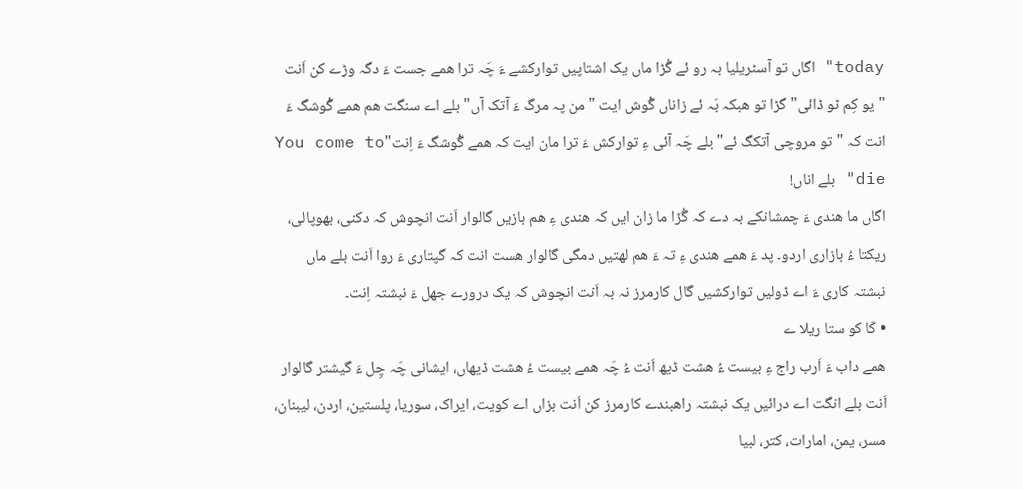today" اگاں تو آسٹریلیا بہ رو ئے گُڑا ماں یک اشتاپیں توارکشے ءَ چَہ ترا ھمے جست ءَ دگہ وڑے کن اَنت "یو کِم ٹو ڈائی" گڑا تو ھبکہ بَہ ئے زاناں گْوش ایت "من پہ مرگ ءَ آتک آں" بلے اے سنگت ھم ھمے گْوشگ ءَ انت کہ "تو مروچی آتکگ ئے" بلے چَہ آئی ءِ توارکش ءَ ترا مان ایت کہ ھمے گْوشگ ءَ اِنت"You come to die" بلے اناں!
اگاں ما ھندی ءَ چمشانکے بہ دے کہ گُڑا ما زان ایں کہ ھندی ءِ ھم بازیں گالوار اَنت انچوش کہ دکنی، بھوپالی، ریکتا ءُ بازاری اردو۔ پد ءَ ھمے ھندی ءِ تہ ءَ ھم لھتیں دمگی گالوار ھست انت کہ گپتاری ءَ روا اَنت بلے ماں نبشتہ کاری ءَ اے ڈولیں توارکشیں گال کارمرز نہ بہ اَنت انچوش کہ یک درورے جھل ءَ نبشتہ اِنت۔
• کَا کو ستا ریلا ے
ھمے داب ءَ اَرب راج ءِ بیست ءُ ھشت ڈیھ اَنت ءُ چَہ ھمے بیست ءُ ھشت ڈیھاں، ایشانی چَہ چِل ءَ گیشتر گالوار اَنت بلے انگت اے درائیں یک نبشتہ راھبندے کارمرز کن اَنت بزاں اے کویت، ایراک، سوریا، پلستین، اردن، لیبنان، مسر، یمن، امارات، کتر، لبیا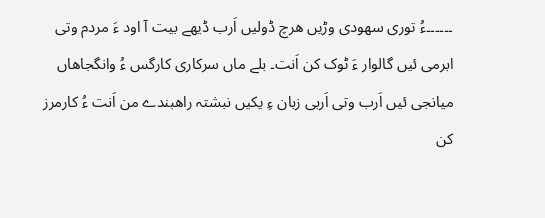۔۔۔۔۔۔ءُ توری سھودی وڑیں ھرچ ڈولیں اَرب ڈیھے بیت آ اود ءَ مردم وتی ابرمی ئیں گالوار ءَ ٹوک کن اَنت۔ بلے ماں سرکاری کارگس ءُ وانگجاھاں میانجی ئیں اَرب وتی اَربی زبان ءِ یکیں نبشتہ راھبندے من اَنت ءُ کارمرز کن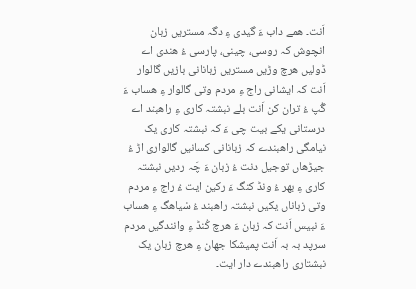اَنت۔ ھمے داب ءَ گیدی ءِ دگہ مستریں زبان انچوش کہ روسی، چینی، پارسی ءُ ھندی اے ڈولیں ھرچ وڑیں مستریں زبانانی بازیں گالوار اَنت کہ ایشانی راج ءِ مردم وتی گالوار ءِ ھساب ءَ گُپ ءُ تران کن اَنت بلے نبشتہ کاری ءِ راھبند اے درستانی یکے بیت چی ءَ کہ نبشتہ کاری یک نیامگی راھبندے کہ زبانانی کسانیں گالواری اڑ ءُ جیڑھاں توجیل دنت ءُ زبان ءَ چَہ ردیں نبشتہ کاری ءِ بھر ءُ ونڈ کنگ ءَ رکین ایت ءُ راج ءِ مردم وتی زباناں یکیں نبشتہ راھبند ءُ سْیاھگ ءِ ھساب ءَ نبیس اَنت کہ زبان ءَ ھرچ کُنڈ ءِ وانندگیں مردم سرپد بہ بہ اَنت پمیشکا جھان ءِ ھرچ زبان یک نبشتاری راھبندے دار ایت۔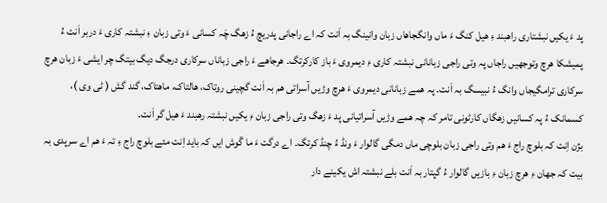پد ءَ یکیں نبشتاری راھبند ءِ ھیل کنگ ءَ ماں وانگجاھاں زبان وانینگ بہ اَنت کہ اے راجانی پدریچ ءُ زھگ چَہ کسانی ءَ وتی زبان ءِ نبشتہ کاری ءَ دربر اَنت ءُ پمیشکا ھرچ وتوجھیں راجاں پہ وتی راجی زبانانی نبشتہ کاری ءِ دیمروی ءَ باز کارکرتگ۔ ھرجاھے ءَ راجی زباناں سرکاری درجگ دیگ بیتگ چر ایشی ءَ زبان ھرچ سرکاری ترامگیجاں وانگ ءُ نبیسگ بہ اَنت۔ پہ ھمے زبانانی دیمروی ءَ ھرچ وڑیں آسراتی ھم بہ اَنت گچینی روتاک، ھالتاک، ماھتاک، گند گش ( ٹی وی )، کسمانک ءُ پہ کسانیں زھگاں کارٹونی تامر کہ چہ ھمے وڑیں آسراتیانی پد ءَ زھگ وتی راجی زبان ءِ یکیں نبشتہ رھبند ءَ ھیل گر اَنت۔
بژن اِنت کہ بلوچ راج ءَ ھم وتی راجی زبان بلوچی ماں دمگی گالوار ءَ ونڈ ءُ چنڈ کرتگ۔ اے درگت ءَ ما گْوش ایں کہ باید اِنت مئے بلوچ راج ءِ تہ ءَ ھم اے سرپدی بہ بیت کہ جھان ءِ ھرچ زبان ءِ بازیں گالوار ءُ گپتار بہ اَنت بلے نبشتہ اش یکینے دار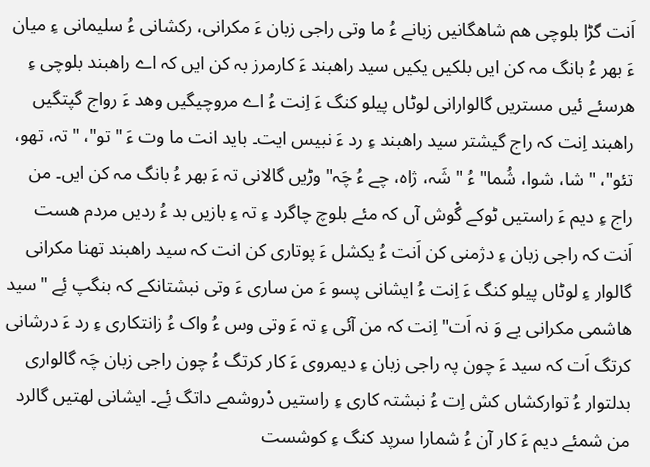اَنت گڑا بلوچی ھم شاھگانیں زبانے ءُ ما وتی راجی زبان ءَ مکرانی، رکشانی ءُ سلیمانی ءِ میان ءَ بھر ءُ بانگ مہ کن ایں بلکیں یکیں سید راھبند ءَ کارمرز بہ کن ایں کہ اے راھبند بلوچی ءِ ھرسئے ئیں مستریں گالوارانی لوٹاں پیلو کنگ ءَ اِنت ءُ اے مروچیگیں وھد ءَ رواج گپتگیں راھبند اِنت کہ راج گیشتر سید راھبند ءِ رد ءَ نبیس ایت۔ باید انت ما وت ءَ " تو"، "تہ، تھو، تئو"، " شا، شوا، شُما" ءُ " شَہ، ژاہ، چے ءُ چَہ" وڑیں گالانی تہ ءَ بھر ءُ بانگ مہ کن ایں۔ من راج ءِ دیم ءَ راستیں ٹوکے گْوش آں کہ مئے بلوچ چاگرد ءِ تہ ءِ بازیں بد ءُ ردیں مردم ھست اَنت کہ راجی زبان ءِ دژمنی کن اَنت ءُ یکشل ءَ پوتاری کن انت کہ سید راھبند تھنا مکرانی گالوار ءِ لوٹاں پیلو کنگ ءَ اِنت ءُ ایشانی پسو ءَ من ساری ءَ وتی نبشتانکے کہ بنگپ ئِے "سید ھاشمی مکرانی یے وَ نہ اَت" اِنت کہ من آئی ءِ تہ ءَ وتی وس ءُ واک ءُ زانتکاری ءِ رد ءَ درشانی کرتگ اَت کہ سید ءَ چون پہ راجی زبان ءِ دیمروی ءَ کار کرتگ ءُ چون راجی زبان چَہ گالواری بدلتوار ءُ توارکشاں کش اِت ءُ نبشتہ کاری ءِ راستیں دْروشمے داتگ ئِے۔ ایشانی لھتیں گالرد من شمئے دیم ءَ کار آن ءُ شمارا سرپد کنگ ءِ کوشست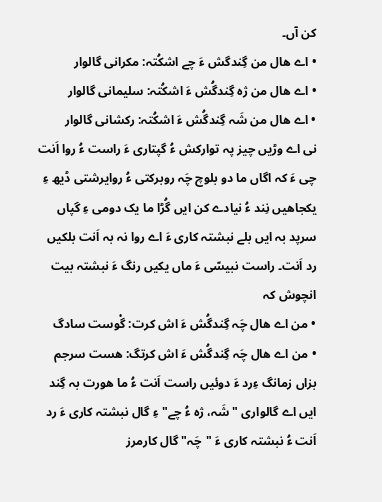کن آں۔
• اے ھال من گِندگش ءَ چے اشکُتہ: مکرانی گالوار
• اے ھال من ژہ گِندگُش ءَ اشکُتہ: سلیمانی گالوار
• اے ھال من شَہ گِندگُش ءَ اشکُتہ: رکشانی گالوار
نی اے وڑیں چیز پہ توارکش ءُ گپتاری ءَ راست ءُ روا اَنت چی ءَ کہ اگاں ما دو بلوچ چَہ روبرکتی ءُ روایرشتی ڈیھ ءِ یکجاھیں نِند ءُ نیادے کن ایں گُڑا ما یک دومی ءِ گپاں سرپد بہ ایں بلے نبشتہ کاری ءَ اے روا نہ بہ اَنت بلکیں رد اَنت۔ راست نبیسّی ءَ ماں یکیں رنگ ءَ نبشتہ بیت انچوش کہ
• من اے ھال چَہ گِندگُش ءَ اش کرت: گْوست سادگ
• من اے ھال چَہ گِندگُش ءَ اش کرتگ: ھست سرجم
بزاں زمانگ ءِرد ءَ دوئیں راست اَنت ءُ ما ھورت بہ گِند ایں اے گالواری " شَہ، ژہ ءُ چے" ءِ گال نبشتہ کاری ءَ رد اَنت ءُ نبشتہ کاری ءَ "چَہ" گال کارمرز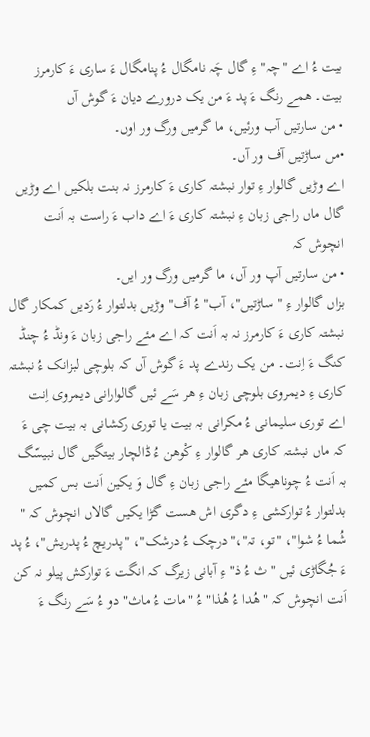بیت ءُ اے "چہ" ءِ گال چَہ نامگال ءُ پنامگال ءَ ساری ءَ کارمرز بیت۔ ھمے رنگ ءَ پد ءَ من یک درورے دیان ءَ گوش آں
• من سارتیں آب ورئیں، ما گرمیں ورگ ور اوں۔
•مں ساڑتیں آف ور آں۔
اے وڑیں گالوار ءِ توار نبشتہ کاری ءَ کارمرز نہ بنت بلکیں اے وڑیں گال ماں راجی زبان ءِ نبشتہ کاری ءَ اے داب ءَ راست بہ اَنت انچوش کہ
• من سارتیں آپ ور آں، ما گرمیں ورگ ور ایں۔
بزاں گالوار ءِ " ساڑتیں"، آب" ءُ آف" وڑیں بدلتوار ءُ رَدیں کمکار گال نبشتہ کاری ءَ کارمرز نہ بہ اَنت کہ اے مئے راجی زبان ءَ ونڈ ءُ چنڈ کنگ ءَ اِنت۔ من یک رندے پد ءَ گوش آں کہ بلوچی لبزانک ءُ نبشتہ کاری ءِ دیمروی بلوچی زبان ءِ ھر سَے ئیں گالوارانی دیمروی اِنت اے توری سلیمانی ءُ مکرانی بہ بیت یا توری رکشانی بہ بیت چی ءَ کہ ماں نبشتہ کاری ھر گالوار ءِ کْوھن ءُ ڈالچار بیتگیں گال نبیسّگ بہ اَنت ءُ چوناھیگا مئے راجی زبان ءِ گال وَ یکین اَنت بس کمیں بدلتوار ءُ توارکشی ءِ دگری اش ھست گڑا یکیں گالاں انچوش کہ " شُما ءُ شوا"، "تو، تہ"،"درچک ءُ درشک"، "پدریچ ءُ پدریش"، ءُ پد ءَ جُگاڑی ئیں "ث ءُ ذ" ءِ آبانی زیرگ کہ انگت ءَ توارکش پیلو نہ کن اَنت انچوش کہ "ھُدا ءُ ھُذا" ءُ "مات ءُ ماث" دو ءُ سَے رنگ ءَ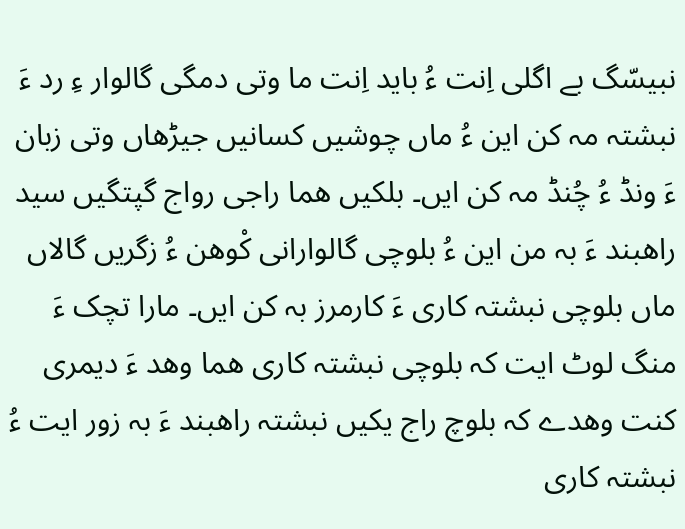نبیسّگ بے اگلی اِنت ءُ باید اِنت ما وتی دمگی گالوار ءِ رد ءَ نبشتہ مہ کن این ءُ ماں چوشیں کسانیں جیڑھاں وتی زبان ءَ ونڈ ءُ چُنڈ مہ کن ایں۔ بلکیں ھما راجی رواج گپتگیں سید راھبند ءَ بہ من این ءُ بلوچی گالوارانی کْوھن ءُ زگریں گالاں ماں بلوچی نبشتہ کاری ءَ کارمرز بہ کن ایں۔ مارا تچک ءَ منگ لوٹ ایت کہ بلوچی نبشتہ کاری ھما وھد ءَ دیمری کنت وھدے کہ بلوچ راج یکیں نبشتہ راھبند ءَ بہ زور ایت ءُ نبشتہ کاری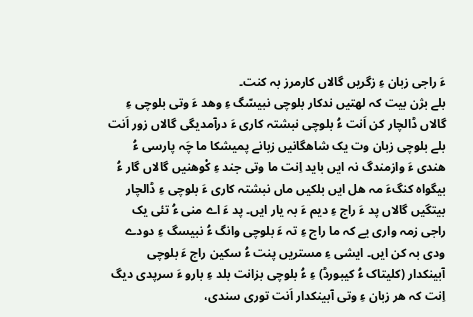ءَ راجی زبان ءِ زگریں گالاں کارمرز بہ کنت۔
بلے بژن بیت کہ لھتیں ندکار بلوچی نبیسّگ ءِ وھد ءَ وتی بلوچی ءِ گالاں ڈالچار کن اَنت ءُ بلوچی نبشتہ کاری ءَ درآمدیگی گالاں زور اَنت بلے بلوچی زبان وت یک شاھگانیں زبانے پمیشکا ما چَہ پارسی ءُ ھندی ءَ وازمندگ نہ ایں باید اِنت ما وتی جند ءِ کْوھنیں گالاں گار ءُ بیگواہ کنگءَ مہ ھل ایں بلکیں ماں نبشتہ کاری ءَ بلوچی ءِ ڈالچار بیتگیں گالاں پد ءَ راج ءِ دیم ءَ بہ یار ایں۔ پد ءَ اے منی ءُ تئی یک راجی زمہ واری یے کہ ما راج ءِ تہ ءَ بلوچی وانگ ءُ نبیسگ ءِ دودے ودی بہ کن ایں۔ ایشی ءِ مستریں پنت ءُ سکین راج ءَ بلوچی آبینکدار (کلیتاک ءُ کیبورڈ) ءِ ءُ بلوچی بزانت بلد ءِ بارو ءَ سرپدی دیگ اِنت کہ ھر زبان ءِ وتی آبینکدار اَنت توری سندی،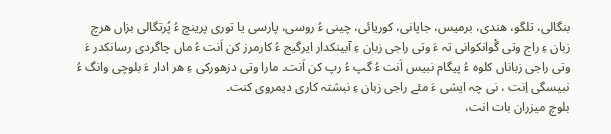بنگالی، تلگو، ھندی، برمیس، جاپانی، کوریائی، چینی ءُ روسی، پارسی یا توری پرینچ ءُ پُرتگالی بزاں ھرچ زبان ءِ راج وتی گْوانکوانی تہ ءَ وتی راجی زبان ءِ آبینکدار ایرگیج ءُ کارمرز کن اَنت ءُ ماں چاگردی رسانکدر ءَ وتی راجی زباناں کلوہ ءُ پیگام نبیس اَنت ءُ گپ ءُ رپ کن اَنت۔ مارا وتی دزھورکی ءِ ھر ادار ءَ بلوچی وانگ ءُ نبیسگی اِنت ، نی چہ ایشی ءَ مئے راجی زبان ءِ نبشتہ کاری دیمروی کنت۔
بلوچ میزران بات انت،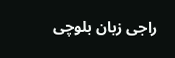راجی زبان بلوچی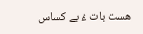ھست بات ءُ بے کساس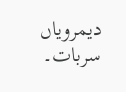دیمرویاں سربات۔